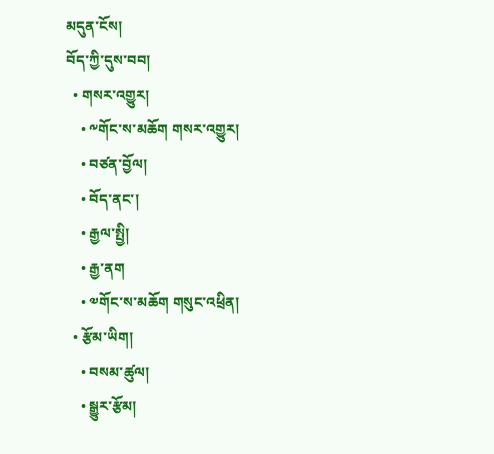མདུན་ངོས།
བོད་ཀྱི་དུས་བབ།
  • གསར་འགྱུར།
    • ༸གོང་ས་མཆོག གསར་འགྱུར།
    • བཙན་བྱོལ།
    • བོད་ནང་།
    • རྒྱལ་སྤྱི།
    • རྒྱ་ནག
    • ༧གོང་ས་མཆོག གསུང་འཕྲིན།
  • རྩོམ་ཡིག།
    • བསམ་ཚུལ།
    • སྒྱུར་རྩོམ།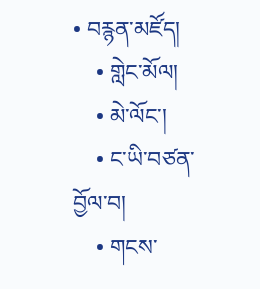• བརྙན་མཛོད།
    • གླེང་མོལ།
    • མེ་ལོང་།
    • ང་ཡི་བཙན་བྱོལ་བ།
    • གངས་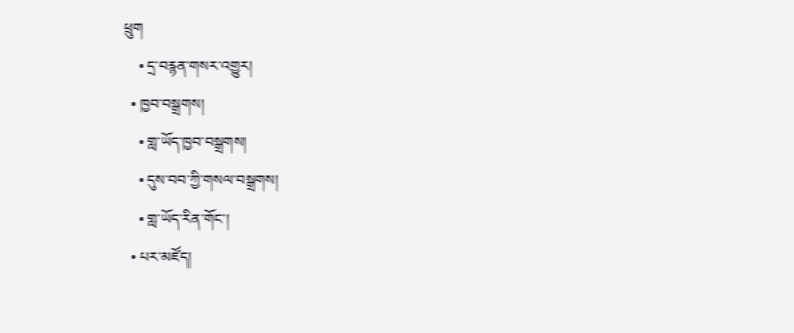ཕྲུག
    • དྲ་བརྙན་གསར་འགྱུར།
  • ཁྱབ་བསྒྲགས།
    • གླ་ཡོད་ཁྱབ་བསྒྲགས།
    • དུས་བབ་ཀྱི་གསལ་བསྒྲགས།
    • གླ་ཡོད་རིན་གོང་།
  • པར་མཛོད།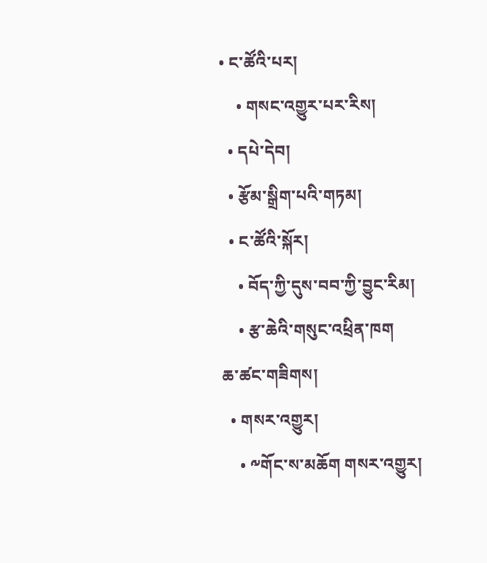• ང་ཚོའི་པར།
    • གསང་འགྱུར་པར་རིས།
  • དཔེ་དེབ།
  • རྩོམ་སྒྲིག་པའི་གཏམ།
  • ང་ཚོའི་སྐོར།
    • བོད་ཀྱི་དུས་བབ་ཀྱི་བྱུང་རིམ།
    • རྩ་ཆེའི་གསུང་འཕྲིན་ཁག
ཆ་ཚང་གཟིགས།
  • གསར་འགྱུར།
    • ༸གོང་ས་མཆོག གསར་འགྱུར།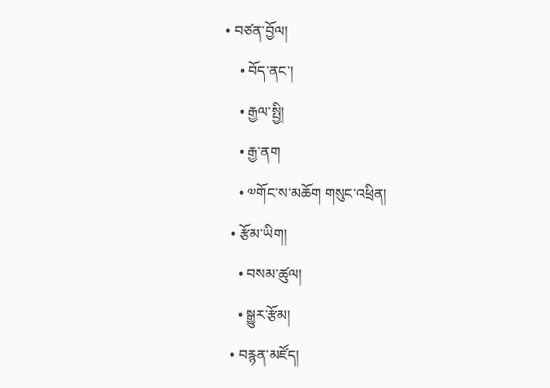• བཙན་བྱོལ།
    • བོད་ནང་།
    • རྒྱལ་སྤྱི།
    • རྒྱ་ནག
    • ༧གོང་ས་མཆོག གསུང་འཕྲིན།
  • རྩོམ་ཡིག།
    • བསམ་ཚུལ།
    • སྒྱུར་རྩོམ།
  • བརྙན་མཛོད།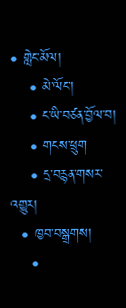• གླེང་མོལ།
    • མེ་ལོང་།
    • ང་ཡི་བཙན་བྱོལ་བ།
    • གངས་ཕྲུག
    • དྲ་བརྙན་གསར་འགྱུར།
  • ཁྱབ་བསྒྲགས།
    •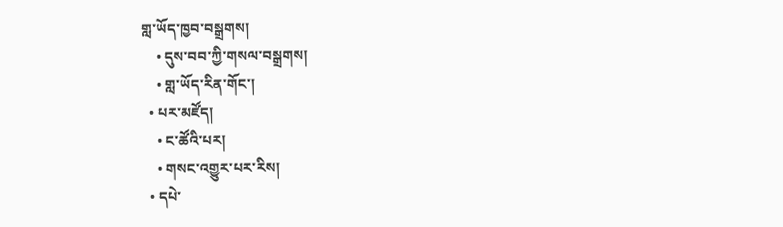གླ་ཡོད་ཁྱབ་བསྒྲགས།
    • དུས་བབ་ཀྱི་གསལ་བསྒྲགས།
    • གླ་ཡོད་རིན་གོང་།
  • པར་མཛོད།
    • ང་ཚོའི་པར།
    • གསང་འགྱུར་པར་རིས།
  • དཔེ་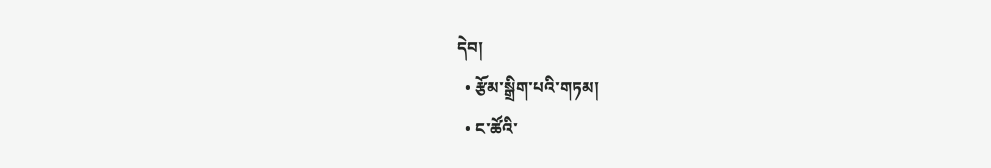དེབ།
  • རྩོམ་སྒྲིག་པའི་གཏམ།
  • ང་ཚོའི་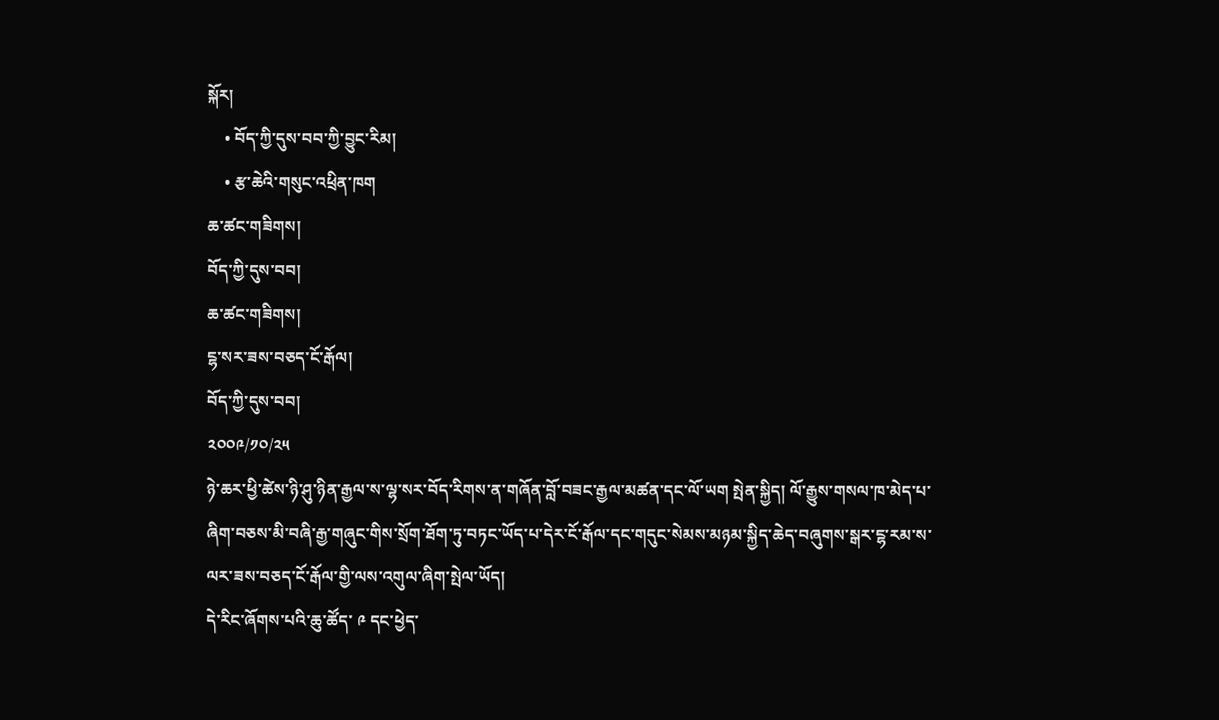སྐོར།
    • བོད་ཀྱི་དུས་བབ་ཀྱི་བྱུང་རིམ།
    • རྩ་ཆེའི་གསུང་འཕྲིན་ཁག
ཆ་ཚང་གཟིགས།
བོད་ཀྱི་དུས་བབ།
ཆ་ཚང་གཟིགས།
ངྷ་སར་ཟས་བཅད་ངོ་རྒོལ།
བོད་ཀྱི་དུས་བབ།
༢༠༠༩/༡༠/༢༥
ཉེ་ཆར་ཕྱི་ཚེས་ཉི་ཤུ་ཉིན་རྒྱལ་ས་ལྷ་སར་བོད་རིགས་ན་གཞོན་བློ་བཟང་རྒྱལ་མཚན་དང་ལོ་ཡག སྤེན་སྐྱིད། ལོ་རྒྱུས་གསལ་ཁ་མེད་པ་ཞིག་བཅས་མི་བཞི་རྒྱ་གཞུང་གིས་སྲོག་ཐོག་ཏུ་བཏང་ཡོད་པ་དེར་ངོ་རྒོལ་དང་གདུང་སེམས་མཉམ་སྐྱིད་ཆེད་བཞུགས་སྒར་ངྷ་རམ་ས་ལར་ཟས་བཅད་ངོ་རྒོལ་གྱི་ལས་འགུལ་ཞིག་སྤེལ་ཡོད།
དེ་རིང་ཞོགས་པའི་ཆུ་ཚོད་ ༩ དང་ཕྱེད་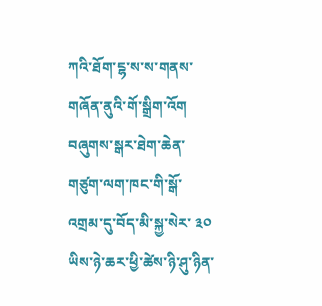ཀའི་ཐོག་ངྷ་ས་ས་གནས་གཞོན་ནུའི་གོ་སྒྲིག་འོག བཞུགས་སྒར་ཐེག་ཆེན་གཙུག་ལག་ཁང་གི་སྒོ་འགྲམ་དུ་བོད་མི་སྐྱ་སེར་ ༣༠ ཡིས་ཉེ་ཆར་ཕྱི་ཚེས་ཉི་ཤུ་ཉིན་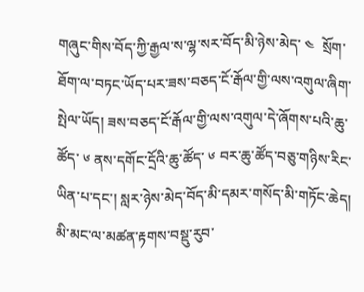གཞུང་གིས་བོད་ཀྱི་རྒྱལ་ས་ལྷ་སར་བོད་མི་ཉེས་མེད་ ༤  སྲོག་ཐོག་ལ་བཏང་ཡོད་པར་ཟས་བཅད་ངོ་རྒོལ་གྱི་ལས་འགུལ་ཞིག་སྤེལ་ཡོད། ཟས་བཅད་ངོ་རྒོལ་གྱི་ལས་འགུལ་དེ་ཞོགས་པའི་ཆུ་ཚོད་ ༦ ནས་དགོང་དྲོའི་ཆུ་ཚོད་ ༦ བར་ཆུ་ཚོད་བཅུ་གཉིས་རིང་ཡིན་པ་དང་། སླར་ཉེས་མེད་བོད་མི་དམར་གསོད་མི་གཏོང་ཆེད། མི་མང་ལ་མཚན་རྟགས་བསྡུ་རུབ་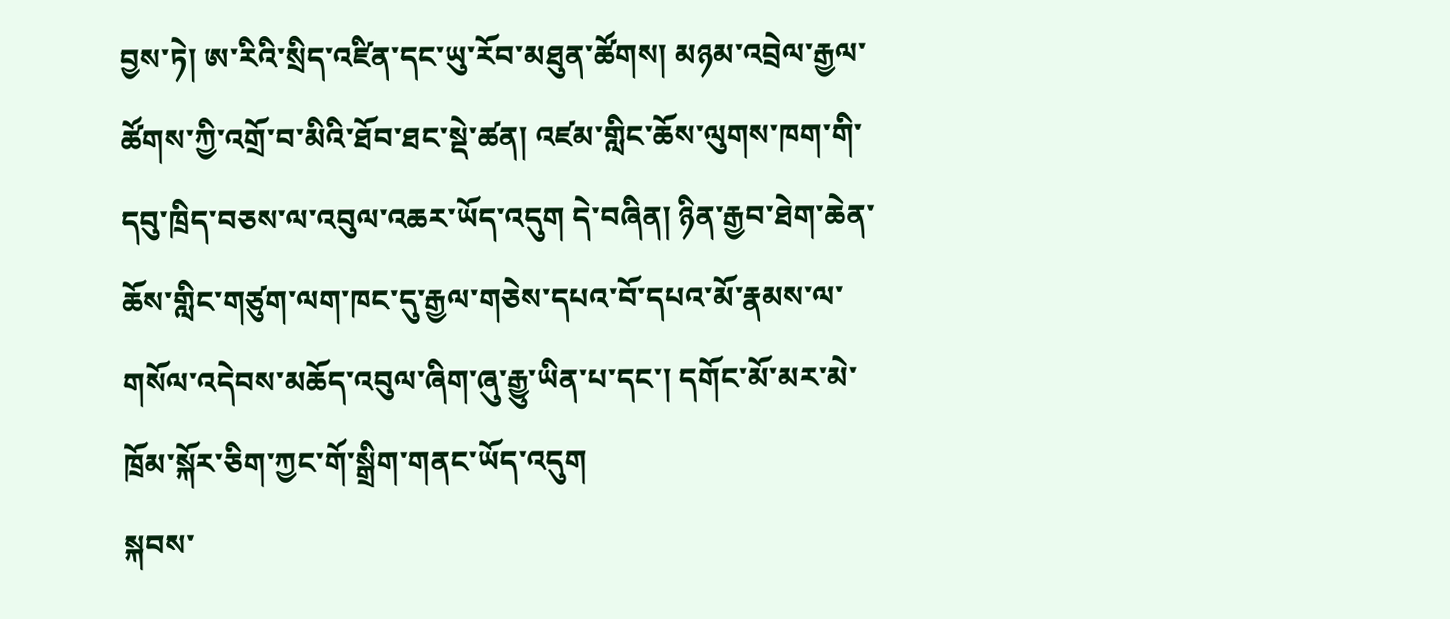བྱས་ཏེ། ཨ་རིའི་སྲིད་འཛིན་དང་ཡུ་རོབ་མཐུན་ཚོགས། མཉམ་འབྲེལ་རྒྱལ་ཚོགས་ཀྱི་འགྲོ་བ་མིའི་ཐོབ་ཐང་སྡེ་ཚན། འཛམ་གླིང་ཆོས་ལུགས་ཁག་གི་དབུ་ཁྲིད་བཅས་ལ་འབུལ་འཆར་ཡོད་འདུག དེ་བཞིན། ཉིན་རྒྱབ་ཐེག་ཆེན་ཆོས་གླིང་གཙུག་ལག་ཁང་དུ་རྒྱལ་གཅེས་དཔའ་བོ་དཔའ་མོ་རྣམས་ལ་གསོལ་འདེབས་མཆོད་འབུལ་ཞིག་ཞུ་རྒྱུ་ཡིན་པ་དང་། དགོང་མོ་མར་མེ་ཁྲོམ་སྐོར་ཅིག་ཀྱང་གོ་སྒྲིག་གནང་ཡོད་འདུག
སྐབས་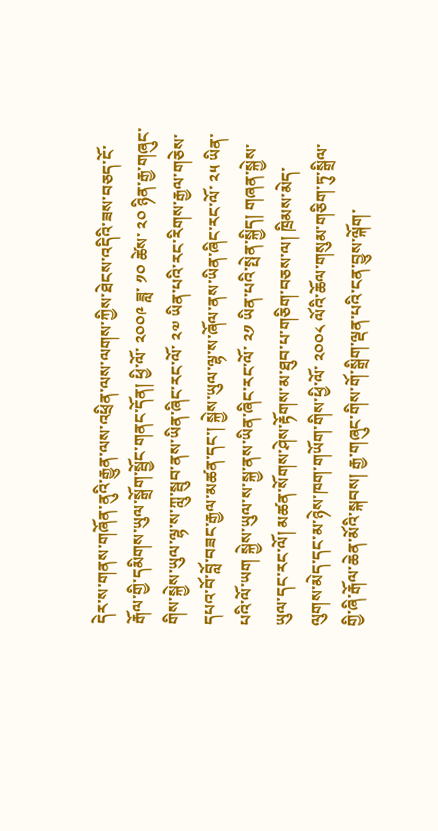དེར་ས་གནས་གཞོན་ནུའི་རྒྱུན་ལས་འཕྲིན་ལས་ལགས་ཀྱིས་ཐེངས་འདིའི་ཟས་བཅད་ངོ་རྒོལ་གྱི་དམིགས་ཡུལ་སྒྲོག་སྦྱོང་གནང་དོན། ཕྱི་ལོ་ ༢༠༠༩ ཟླ་ ༡༠ ཚེས་ ༢༠ ཉིན་རྒྱ་གཞུང་གིས་སྐྱེས་ཡུལ་ལྷ་ས་ཀླུ་སྦུབ་ནས་ཡིན་ཞིང་རང་ལོ་ ༢༧ ཡིན་པའི་རང་རིགས་རྒྱལ་གཅེས་དཔའ་བོ་བློ་བཟང་རྒྱལ་མཚན་དང་། སྐྱེས་ཡུལ་ལྷ་ས་ཞོལ་ནས་ཡིན་ཞིང་རང་ལོ་ ༢༥ ཡིན་པའི་ལོ་ཡག སྐྱེས་ཡུལ་ས་སྐྱ་ནས་ཡིན་ཞིང་རང་ལོ་ ༢༡ ཡིན་པའི་སྤེན་སྐྱིད། གཞན་སྐྱེས་ཡུལ་དང་རང་ལོ། མཚན་སོགས་ཤེས་རྟོགས་མ་ཐུབ་པ་གཅིག་བཅས་ལ། ཁྲིམས་མེད་ལུགས་མེད་དང་མ་ཉེས་ཁག་གཡོག་གིས་ཕྱི་ལོ་ ༢༠༠༨ ལོའི་ཆོལ་གསུམ་གཅིག་ཏུ་སྒྲིལ་གྱི་ཞི་རྒོལ་ཆེན་མོའི་སྐབས། རྒྱ་གཞུང་གིས་གོ་སྒྲིག་ལྡན་པའི་ངན་བྱུས་ལྐོག་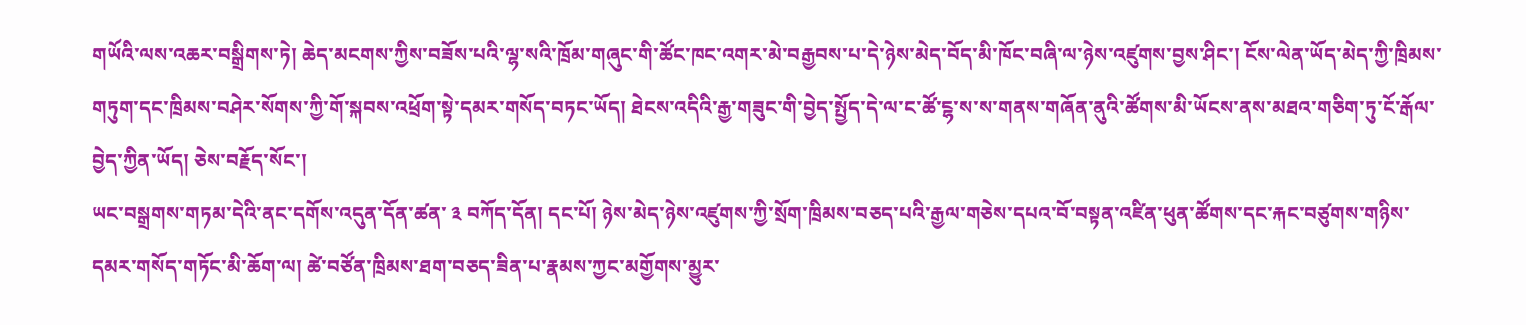གཡོའི་ལས་འཆར་བསྒྲིགས་ཏེ། ཆེད་མངགས་ཀྱིས་བཟོས་པའི་ལྷ་སའི་ཁྲོམ་གཞུང་གི་ཚོང་ཁང་འགར་མེ་བརྒྱབས་པ་དེ་ཉེས་མེད་བོད་མི་ཁོང་བཞི་ལ་ཉེས་འཛུགས་བྱས་ཤིང་། ངོས་ལེན་ཡོད་མེད་ཀྱི་ཁྲིམས་གཏུག་དང་ཁྲིམས་བཤེར་སོགས་ཀྱི་གོ་སྐབས་འཕྲོག་སྟེ་དམར་གསོད་བཏང་ཡོད། ཐེངས་འདིའི་རྒྱ་གཟུང་གི་བྱེད་སྤྱོད་དེ་ལ་ང་ཚོ་ངྷ་ས་ས་གནས་གཞོན་ནུའི་ཚོགས་མི་ཡོངས་ནས་མཐའ་གཅིག་ཏུ་ངོ་རྒོལ་བྱེད་ཀྱིན་ཡོད། ཅེས་བརྗོད་སོང་།
ཡང་བསྒྲགས་གཏམ་དེའི་ནང་དགོས་འདུན་དོན་ཚན་ ༣ བཀོད་དོན། དང་པོ། ཉེས་མེད་ཉེས་འཛུགས་ཀྱི་སྲོག་ཁྲིམས་བཅད་པའི་རྒྱལ་གཅེས་དཔའ་བོ་བསྟན་འཛིན་ཕུན་ཚོགས་དང་རྐང་བཙུགས་གཉིས་དམར་གསོད་གཏོང་མི་ཆོག་ལ། ཚེ་བཙོན་ཁྲིམས་ཐག་བཅད་ཟིན་པ་རྣམས་ཀྱང་མགྱོགས་མྱུར་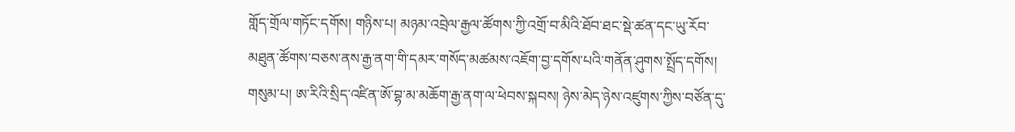གློད་གྲོལ་གཏོང་དགོས། གཉིས་པ། མཉམ་འབྲེལ་རྒྱལ་ཚོགས་ཀྱི་འགྲོ་བ་མིའི་ཐོབ་ཐང་སྡེ་ཚན་དང་ཡུ་རོབ་མཐུན་ཚོགས་བཅས་ནས་རྒྱ་ནག་གི་དམར་གསོད་མཚམས་འཇོག་བྱ་དགོས་པའི་གནོན་ཤུགས་སྤྲོད་དགོས། གསུམ་པ། ཨ་རིའི་སྲིད་འཛིན་ཨོ་བྷ་མ་མཆོག་རྒྱ་ནག་ལ་ཕེབས་སྐབས། ཉེས་མེད་ཉེས་འཛུགས་ཀྱིས་བཙོན་དུ་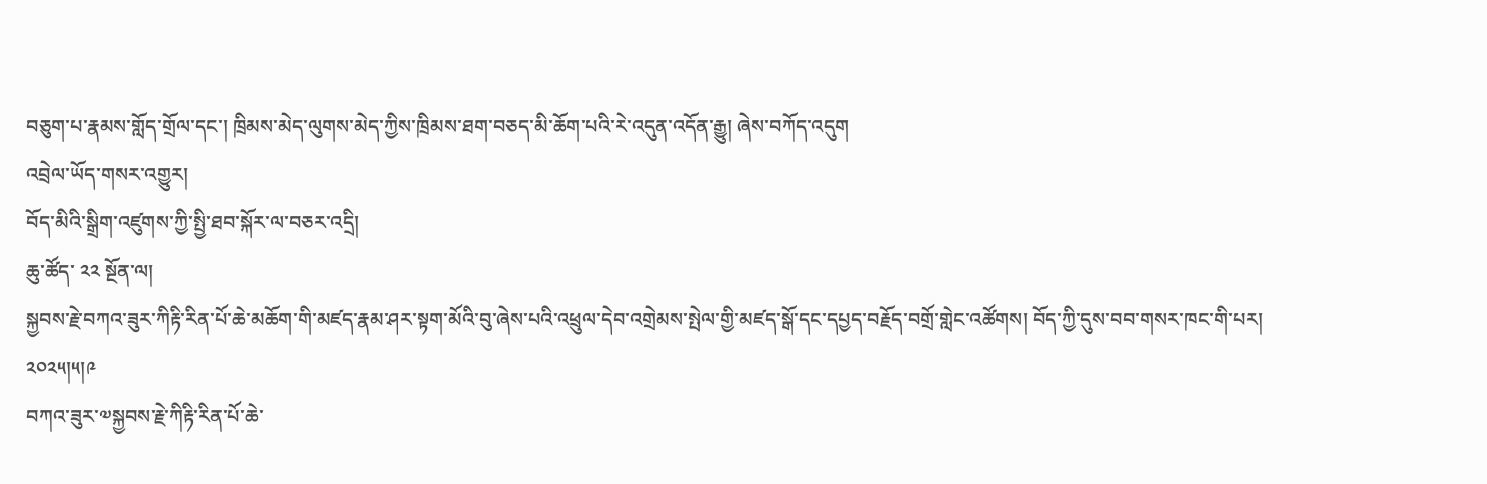བཅུག་པ་རྣམས་གློད་གྲོལ་དང་། ཁྲིམས་མེད་ལུགས་མེད་ཀྱིས་ཁྲིམས་ཐག་བཅད་མི་ཆོག་པའི་རེ་འདུན་འདོན་རྒྱུ། ཞེས་བཀོད་འདུག
འབྲེལ་ཡོད་གསར་འགྱུར།
བོད་མིའི་སྒྲིག་འཛུགས་ཀྱི་སྤྱི་ཐབ་སྐོར་ལ་བཅར་འདྲི།
ཆུ་ཚོད་ ༢༢ སྔོན་ལ།
སྐྱབས་རྗེ་བཀའ་ཟུར་ཀིརྟི་རིན་པོ་ཆེ་མཆོག་གི་མཛད་རྣམ་ཤར་སྟག་མོའི་བུ་ཞེས་པའི་འཕྲུལ་དེབ་འགྲེམས་སྤེལ་གྱི་མཛད་སྒོ་དང་དཔྱད་བརྗོད་བགྲོ་གླེང་འཚོགས། བོད་ཀྱི་དུས་བབ་གསར་ཁང་གི་པར། ༢༠༢༥།༥།༩
བཀའ་ཟུར་༧སྐྱབས་རྗེ་ཀིརྟི་རིན་པོ་ཆེ་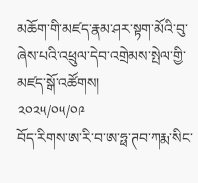མཆོག་གི་མཛད་རྣམ་ཤར་སྟག་མོའི་བུ་ཞེས་པའི་འཕྲུལ་དེབ་འགྲེམས་སྤེལ་གྱི་མཛད་སྒོ་འཚོགས།
༢༠༢༥/༠༥/༠༩
བོད་རིགས་ཨ་རི་བ་ཨ་ཧྥ་ཊབ་ཀརྨ་སིང་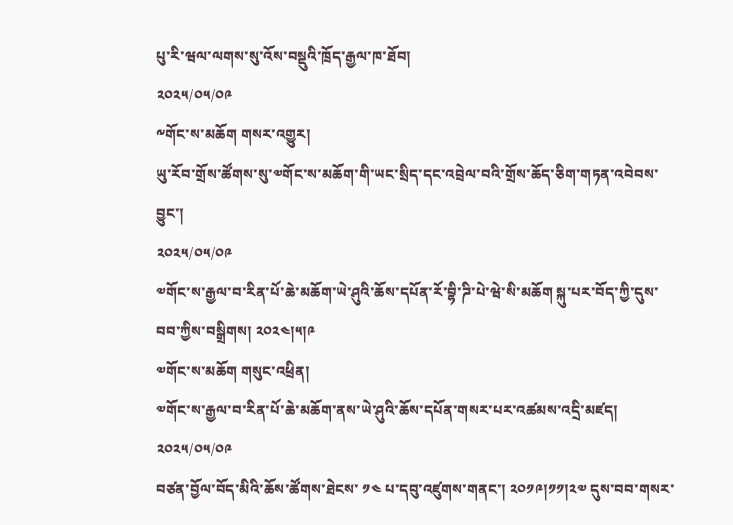པུ་རི་ཝལ་ལགས་སུ་འོས་བསྡུའི་ཁྲོད་རྒྱལ་ཁ་ཐོབ།
༢༠༢༥/༠༥/༠༩
༸གོང་ས་མཆོག གསར་འགྱུར།
ཡུ་རོབ་གྲོས་ཚོགས་སུ་༧གོང་ས་མཆོག་གི་ཡང་སྲིད་དང་འབྲེལ་བའི་གྲོས་ཆོད་ཅིག་གཏན་འབེབས་བྱུང་།
༢༠༢༥/༠༥/༠༩
༧གོང་ས་རྒྱལ་བ་རིན་པོ་ཆེ་མཆོག་ཡེ་ཤུའི་ཆོས་དཔོན་རོ་བྷི་ཌི་པེ་ཝེ་སི་མཆོག སྐུ་པར་བོད་ཀྱི་དུས་བབ་ཀྱིས་བསྒྲིགས། ༢༠༢༤།༥།༩
༧གོང་ས་མཆོག གསུང་འཕྲིན།
༧གོང་ས་རྒྱལ་བ་རིན་པོ་ཆེ་མཆོག་ནས་ཡེ་ཤུའི་ཆོས་དཔོན་གསར་པར་འཚམས་འདྲི་མཛད།
༢༠༢༥/༠༥/༠༩
བཙན་བྱོལ་བོད་མིའི་ཆོས་ཚོགས་ཐེངས་ ༡༤ པ་དབུ་འཛུགས་གནང་། ༢༠༡༩།༡༡།༢༧ དུས་བབ་གསར་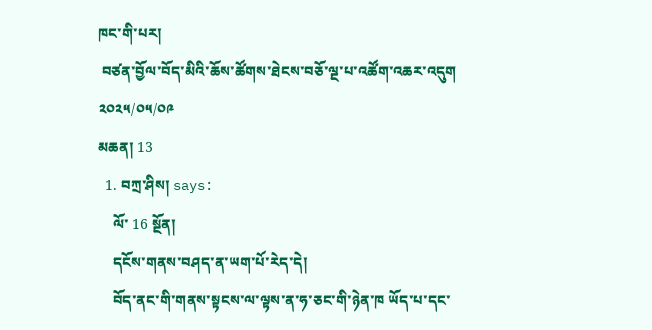ཁང་གི་པར།
 བཙན་བྱོལ་བོད་མིའི་ཆོས་ཚོགས་ཐེངས་བཅོ་ལྔ་པ་འཚོག་འཆར་འདུག
༢༠༢༥/༠༥/༠༩
མཆན། 13
  1. བཀྲ་ཤིས། says:
    ལོ་ 16 སྔོན།
    དངོས་གནས་བཤད་ན་ཡག་པོ་རེད་དེ།
    བོད་ནང་གི་གནས་སྟངས་ལ་ལྟས་ན་ཧ་ཅང་གི་ཉེན་ཁ ཡོད་པ་དང་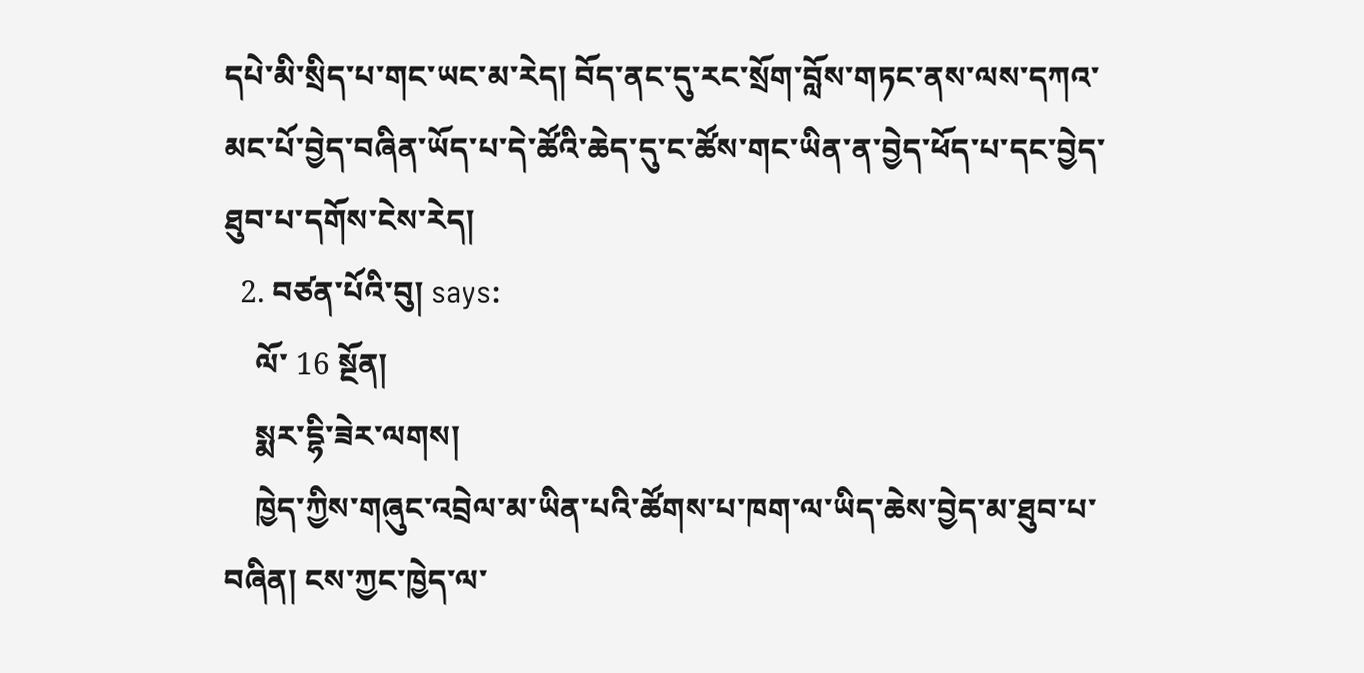དཔེ་མི་སྲིད་པ་གང་ཡང་མ་རེད། བོད་ནང་དུ་རང་སྲོག་བློས་གཏང་ནས་ལས་དཀའ་མང་པོ་བྱེད་བཞིན་ཡོད་པ་དེ་ཚོའི་ཆེད་དུ་ང་ཚོས་གང་ཡིན་ན་བྱེད་ཕོད་པ་དང་བྱེད་ཐུབ་པ་དགོས་ངེས་རེད།
  2. བཙན་པོའི་བུ། says:
    ལོ་ 16 སྔོན།
    སྨར་དྷི་ཟེར་ལགས།
    ཁྱེད་ཀྱིས་གཞུང་འབྲེལ་མ་ཡིན་པའི་ཚོགས་པ་ཁག་ལ་ཡིད་ཆེས་བྱེད་མ་ཐུབ་པ་བཞིན། ངས་ཀྱང་ཁྱེད་ལ་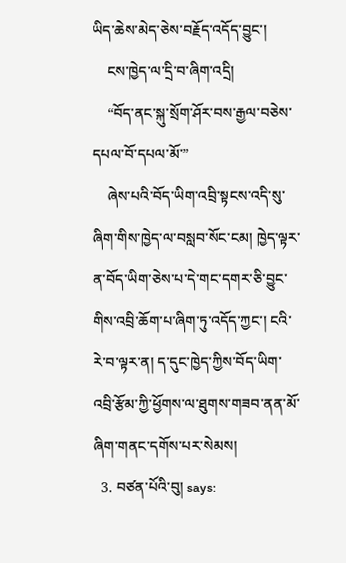ཡིད་ཆེས་མེད་ཅེས་བརྗོད་འདོད་བྱུང་།
    ངས་ཁྱེད་ལ་དྲི་བ་ཞིག་འདྲི།
    “བོད་ནང་སྐུ་སྲོག་ཤོར་བས་རྒྱལ་བཅེས་དཔལ་བོ་དཔལ་མོ་”
    ཞེས་པའི་བོད་ཡིག་འབྲི་སྟངས་འདི་སུ་ཞིག་གིས་ཁྱེད་ལ་བསླབ་སོང་ངམ། ཁྱེད་ལྟར་ན་བོད་ཡིག་ཅེས་པ་དེ་གང་དགར་ཅི་བྱུང་གིས་འབྲི་ཆོག་པ་ཞིག་ཏུ་འདོད་ཀྱང་། ངའི་རེ་བ་ལྟར་ན། ད་དུང་ཁྱེད་ཀྱིས་བོད་ཡིག་འབྲི་རྩོམ་ཀྱི་ཕྱོགས་ལ་ཐུགས་གཟབ་ནན་མོ་ཞིག་གནང་དགོས་པར་སེམས།
  3. བཙན་པོའི་བུ། says: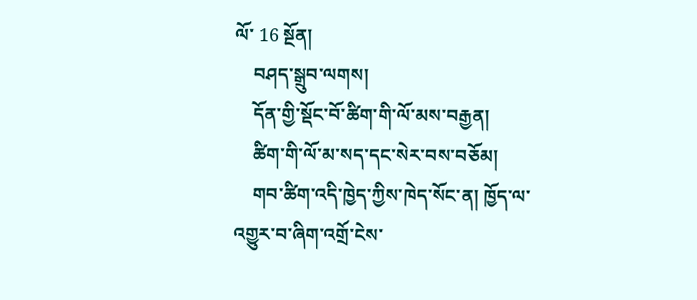ལོ་ 16 སྔོན།
    བཤད་སྒྲུབ་ལགས།
    དོན་གྱི་སྡོང་བོ་ཚིག་གི་ལོ་མས་བརྒྱན།
    ཚིག་གི་ལོ་མ་སད་དང་སེར་བས་བཅོམ།
    གབ་ཚིག་འདི་ཁྱེད་ཀྱིས་ཁེད་སོང་ན། ཁྱོད་ལ་འགྱུར་བ་ཞིག་འགྲོ་ངེས་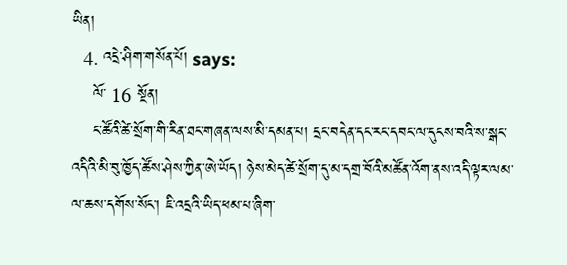ཡིན།
  4. འདྲེ་ཤིག་གསོན་པོ། says:
    ལོ་ 16 སྔོན།
    ང་ཚོའི་ཚེ་སྲོག་གི་རིན་ཐང་གཞན་ལས་མི་དམན་པ། དྲང་བདེན་དང་རང་དབང་ལ་དུངས་བའི་ས་སྒང་འདིའི་མི་བུ་ཁྱོད་ཚོས་ཤེས་ཀྱིན་ཨེ་ཡོད། ཉེས་མེད་ཚེ་སྲོག་དུ་མ་དགྲ་བོའི་མཚོན་འོག་ནས་འདི་ལྟར་ལམ་ལ་ཆས་དགོས་སོང་། ཇི་འདྲའི་ཡིད་ཕམ་པ་ཞིག་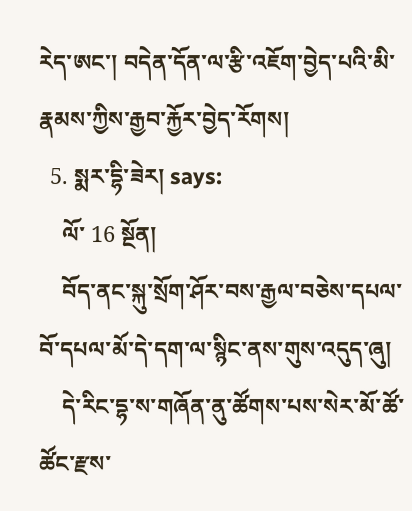རེད་ཨང་། བདེན་དོན་ལ་རྩི་འཇོག་བྱེད་པའི་མི་རྣམས་ཀྱིས་རྒྱབ་རྐྱོར་བྱེད་རོགས།
  5. སྨར་དྷི་ཟེར། says:
    ལོ་ 16 སྔོན།
    བོད་ནང་སྐུ་སྲོག་ཤོར་བས་རྒྱལ་བཅེས་དཔལ་བོ་དཔལ་མོ་དེ་དག་ལ་སྙིང་ནས་གུས་འདུད་ཞུ།
    དེ་རིང་དྷ་ས་གཞོན་ནུ་ཚོགས་པས་སེར་མོ་ཚོ་ཚོང་རྫས་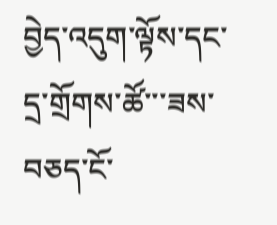བྱེད་འདུག་ལྟོས་དང་དྲ་གྲོགས་ཚོ་་་ཟས་བཅད་ངོ་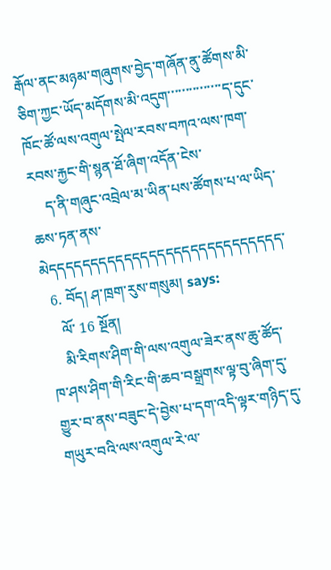རྒོལ་ནང་མཉམ་གཞུགས་བྱེད་གཞོན་ནུ་ཚོགས་མི་ཅིག་ཀྱང་ཡོད་མདོགས་མི་འདུག་་་་་་་་་་་་་་་ད་དུང་ཁོང་ཚོ་ལས་འགུལ་སྤེལ་རབས་བཀའ་ལས་ཁག་རབས་རྐྱང་གི་སྙན་ཐོ་ཞིག་འདོན་ངེས་
    ད་ནི་གཞུང་འབྲེལ་མ་ཡིན་པས་ཚོགས་པ་ལ་ཡིད་ཆས་ཏན་ནས་མེདདདདདདདདདདདདདདདདདདདདདདདདདདདད་
  6. བོད། ཤ་ཁྲག་རུས་གསུམ། says:
    ལོ་ 16 སྔོན།
    མི་རིགས་ཤིག་གི་ལས་འགུལ་ཟེར་ནས་ཆུ་ཚོད་ཁ་ཤས་ཤིག་གི་རིང་གི་ཆབ་བསྒྲགས་ལྟ་བུ་ཞིག་དུ་གྱུར་བ་ནས་བཟུང་དེ་བྱེས་པ་དག་འདི་ལྟར་གཉིད་དུ་གཡུར་བའི་ལས་འགུལ་རེ་ལ་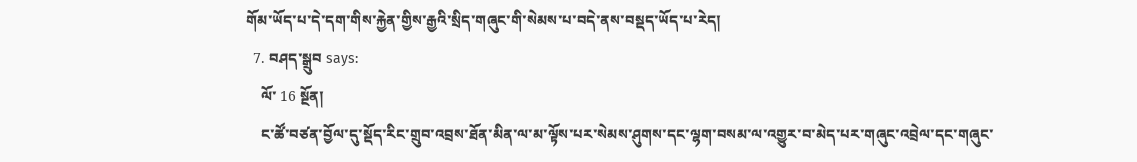གོམ་ཡོད་པ་དེ་དག་གིས་རྐྱེན་གྱིས་རྒྱའི་སྲིད་གཞུང་གི་སེམས་པ་བདེ་ནས་བསྡད་ཡོད་པ་རེད།
  7. བཤད་སྒྲུབ says:
    ལོ་ 16 སྔོན།
    ང་ཚོ་བཙན་བྱོལ་དུ་སྡོད་རིང་གྲུབ་འབྲས་ཐོན་མིན་ལ་མ་ལྟོས་པར་སེམས་ཤུགས་དང་ལྷག་བསམ་ལ་འགྱུར་བ་མེད་པར་གཞུང་འབྲེལ་དང་གཞུང་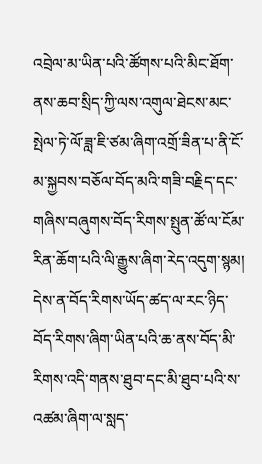འབྲེལ་མ་ཡིན་པའི་ཚོགས་པའི་མིང་ཐོག་ནས་ཆབ་སྲིད་ཀྱི་ལས་འགུལ་ཐེངས་མང་སྤེལ་ཏེ་ལོ་ཟླ་ཇི་ཙམ་ཞིག་འགྲོ་ཟིན་པ་ནི་ངོ་མ་སྐྱབས་བཅོལ་བོད་མའི་གཟི་བརྗིད་དང་གཞིས་བཞུགས་བོད་རིགས་སྤུན་ཚོ་ལ་ངོམ་རིན་ཆོག་པའི་ལི་རྒྱུས་ཞིག་རེད་འདུག་སྙམ། དེས་ན་བོད་རིགས་ཡོད་ཚད་ལ་རང་ཉིད་བོད་རིགས་ཞིག་ཡིན་པའི་ཆ་ནས་བོད་མི་རིགས་འདི་གནས་ཐུབ་དང་མི་ཐུབ་པའི་ས་འཚམ་ཞིག་ལ་སླད་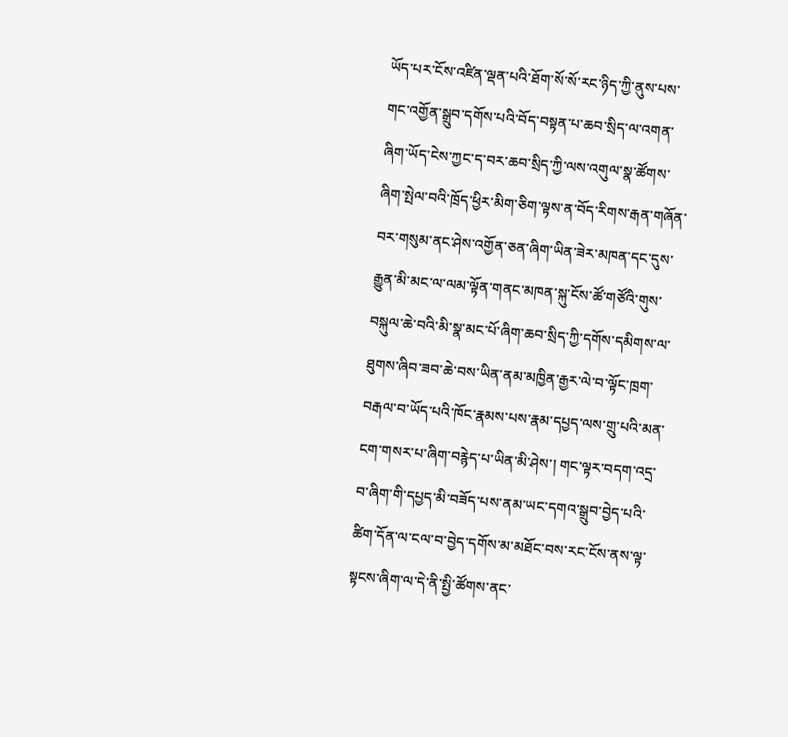ཡོད་པར་ངོས་འཛིན་ལྡན་པའི་ཐོག་སོ་སོ་རང་ཉིད་ཀྱི་ནུས་པས་གང་འགྱོན་སྒྲུབ་དགོས་པའི་བོད་བསྟན་པ་ཆབ་སྲིད་ལ་འགན་ཞིག་ཡོད་ངེས་ཀྱང་ད་བར་ཆབ་སྲིད་ཀྱི་ལས་འགུལ་སྣ་ཚོགས་ཞིག་སྤེལ་བའི་ཁྲོད་ཕྱིར་མིག་ཅིག་ལྟས་ན་བོད་རིགས་རྒན་གཞོན་བར་གསུམ་ནང་ཤེས་འགྱོན་ཅན་ཞིག་ཡིན་ཟེར་མཁན་དང་དུས་རྒྱུན་མི་མང་ལ་ལམ་ལྟོན་གནང་མཁན་སྐུ་ངོས་ཚོ་གཙོའི་གུས་བསྐུལ་ཆེ་བའི་མི་སྣ་མང་པོ་ཞིག་ཆབ་སྲིད་ཀྱི་དགོས་དམིགས་ལ་ཐུགས་ཞིབ་ཟབ་ཆེ་བས་ཡིན་ནམ་མཁྱིན་རྒྱར་ལེ་བ་ལྟོང་ཁྲག་བརྒལ་བ་ཡོད་པའི་ཁོང་རྣམས་པས་རྣམ་དཔྱད་ལས་གྲུ་པའི་མན་ངག་གསར་པ་ཞིག་བརྙེད་པ་ཡིན་མི་ཤེས་། གང་ལྟར་བདག་འདྲ་བ་ཞིག་གི་དཔྱད་མི་བཟོད་པས་ནམ་ཡང་དགའ་སྒྲུབ་བྱེད་པའི་ཚིག་དོན་ལ་ངལ་བ་བྱེད་དགོས་མ་མཐོང་བས་རང་ངོས་ནས་ལྟ་སྟངས་ཞིག་ལ་དེ་ནི་སྤྱི་ཚོགས་ནང་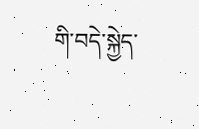གི་བདེ་སྐྱེད་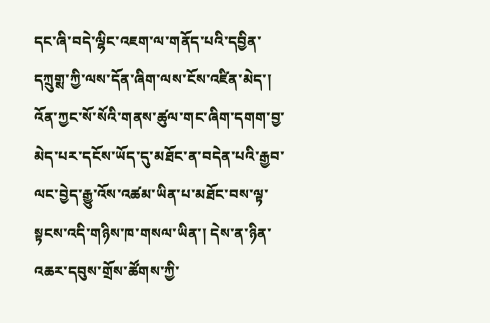དང་ཞི་བདེ་ལྷིང་འཇག་ལ་གནོད་པའི་དབྱིན་དཀྲུགྶ་ཀྱི་ལས་དོན་ཞིག་ལས་ངོས་འཛིན་མེད་། འོན་ཀྱང་སོ་སོའི་གནས་ཚུལ་གང་ཞིག་དགག་བྱ་མེད་པར་དངོས་ཡོད་དུ་མཐོང་ན་བདེན་པའི་རྒྱབ་ལང་བྱེད་རྒྱུ་འོས་འཚམ་ཡིན་པ་མཐོང་བས་ལྟ་སྟངས་འདི་གཉིས་ཁ་གསལ་ཡིན་། དེས་ན་ཉིན་འཆར་དབུས་གྲོས་ཚོགས་ཀྱི་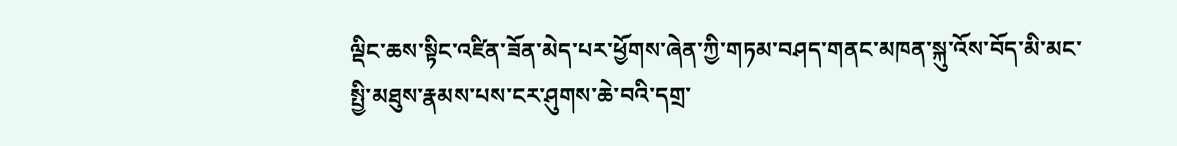ལྡིང་ཆས་སྟིང་འཛིན་ཟོན་མེད་པར་ཕྱོགས་ཞེན་ཀྱི་གཏམ་བཤད་གནང་མཁན་སྐུ་འོས་བོད་མི་མང་སྤྱི་མཐུས་རྣམས་པས་ངར་ཤུགས་ཆེ་བའི་དགྲ་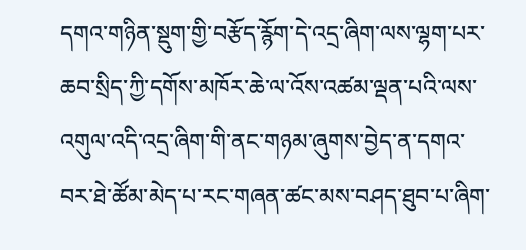དགའ་གཉིན་སྡུག་གྱི་བརྩོད་རྙོག་དེ་འདྲ་ཞིག་ལས་ལྷག་པར་ཆབ་སྲིད་ཀྱི་དགོས་མཁོར་ཆེ་ལ་འོས་འཚམ་ལྡན་པའི་ལས་འགུལ་འདི་འདྲ་ཞིག་གི་ནང་གཉམ་ཞུགས་བྱེད་ན་དགའ་བར་ཐེ་ཚོམ་མེད་པ་རང་གཞན་ཚང་མས་བཤད་ཐུབ་པ་ཞིག་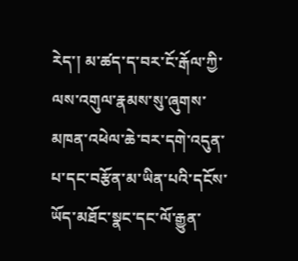རེད་། མ་ཚད་ད་བར་ངོ་རྒོལ་ཀྱི་ལས་འགུལ་རྣམས་སུ་ཞུགས་མཁན་འཕེལ་ཆེ་བར་དགེ་འདུན་པ་དང་བརྩོན་མ་ཡིན་པའི་དངོས་ཡོད་མཐོང་སྣང་དང་ལོ་རྒྱུན་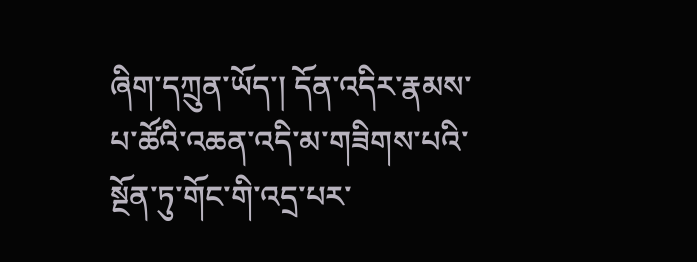ཞིག་དཀྲུན་ཡོད་། དོན་འདིར་རྣམས་པ་ཚོའི་འཆན་འདི་མ་གཟིགས་པའི་སྔོན་ཏུ་གོང་གི་འདྲ་པར་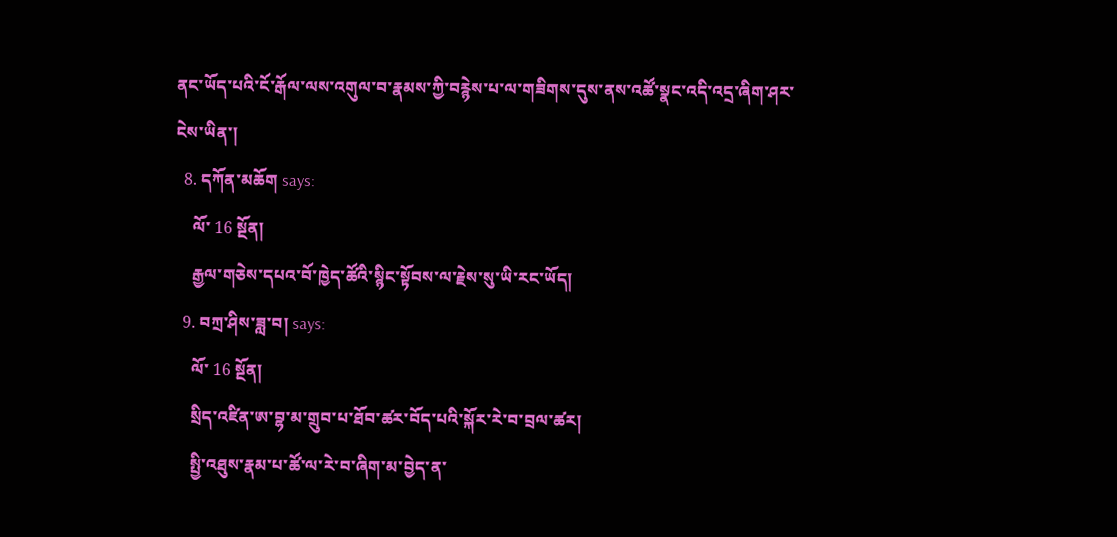ནང་ཡོད་པའི་ངོ་རྒོལ་ལས་འགུལ་བ་རྣམས་ཀྱི་བརྙེས་པ་ལ་གཟིགས་དུས་ནས་འཚོ་སྣང་འདི་འདྲ་ཞིག་ཤར་ངེས་ཡིན་།
  8. དཀོན་མཆོག says:
    ལོ་ 16 སྔོན།
    རྒྱལ་གཅེས་དཔའ་བོ་ཁྱེད་ཚོའི་སྙིང་སྟོབས་ལ་རྗེས་སུ་ཡི་རང་ཡོད།
  9. བཀྲ་ཤིས་ཟླ་བ། says:
    ལོ་ 16 སྔོན།
    སྲིད་འཛིན་ཨ་བྷ་མ་གྲུབ་པ་ཐོབ་ཚར་བོད་པའི་སྐོར་རེ་བ་བྲལ་ཚར།
    སྤྱི་འཐུས་རྣམ་པ་ཚོ་ལ་རེ་བ་ཞིག་མ་བྱེད་ན་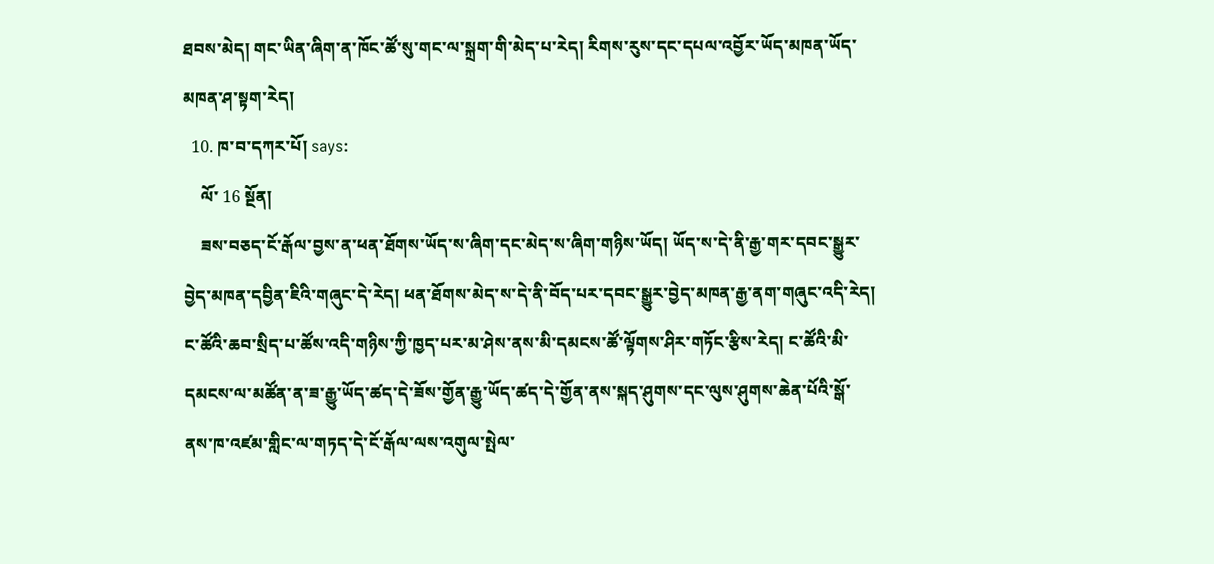ཐབས་མེད། གང་ཡིན་ཞིག་ན་ཁོང་ཚོ་སུ་གང་ལ་སྐྲག་གི་མེད་པ་རེད། རིགས་རུས་དང་དཔལ་འབྱོར་ཡོད་མཁན་ཡོད་མཁན་ཤ་སྟག་རེད།
  10. ཁ་བ་དཀར་པོ། says:
    ལོ་ 16 སྔོན།
    ཟས་བཅད་ངོ་རྒོལ་བྱས་ན་ཕན་ཐོགས་ཡོད་ས་ཞིག་དང་མེད་ས་ཞིག་གཉིས་ཡོད། ཡོད་ས་དེ་ནི་རྒྱ་གར་དབང་སྒྱུར་བྱེད་མཁན་དབྱིན་ཇིའི་གཞུང་དེ་རེད། ཕན་ཐོགས་མེད་ས་དེ་ནི་བོད་པར་དབང་སྒྱུར་བྱེད་མཁན་རྒྱ་ནག་གཞུང་འདི་རེད། ང་ཚོའི་ཆབ་སྲིད་པ་ཚོས་འདི་གཉིས་ཀྱི་ཁྱད་པར་མ་ཤེས་ནས་མི་དམངས་ཚོ་ལྟོགས་ཤིར་གཏོང་རྩིས་རེད། ང་ཚོའི་མི་དམངས་ལ་མཚོན་ན་ཟ་རྒྱུ་ཡོད་ཚད་དེ་ཟོས་གྱོན་རྒྱུ་ཡོད་ཚད་དེ་གྱོན་ནས་སྐད་ཤུགས་དང་ལུས་ཤུགས་ཆེན་པོའི་སྒོ་ནས་ཁ་འཛམ་གླིང་ལ་གཏད་དེ་ངོ་རྒོལ་ལས་འགུལ་སྤེལ་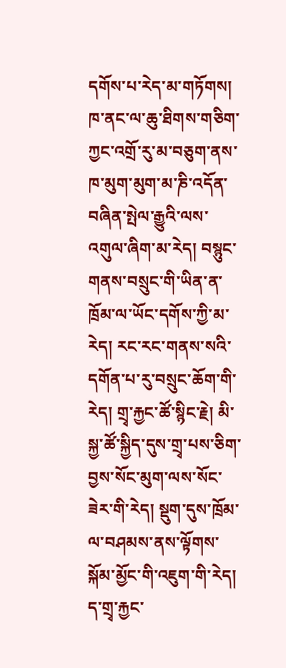དགོས་པ་རེད་མ་གཏོགས། ཁ་ནང་ལ་ཆུ་ཐིགས་གཅིག་ཀྱང་འགྲོ་རུ་མ་བཅུག་ནས་ཁ་མུག་མུག་མ་ཎི་འདོན་བཞིན་སྤེལ་རྒྱུའི་ལས་འགུལ་ཞིག་མ་རེད། བསྙུང་གནས་བསྲུང་གི་ཡིན་ན་ཁྲོམ་ལ་ཡོང་དགོས་ཀྱི་མ་རེད། རང་རང་གནས་སའི་དགོན་པ་རུ་བསྲུང་ཆོག་གི་རེད། གྲྭ་རྐྱང་ཚོ་སྙིང་རྗེ། མི་སྐྱ་ཚོ་སྐྱིད་དུས་གྲྭ་པས་ཅིག་བྱས་སོང་མུག་ལས་སོང་ཟེར་གི་རེད། སྡུག་དུས་ཁྲོམ་ལ་བཤམས་ནས་ལྟོགས་སྐོམ་མྱོང་གི་འཇུག་གི་རེད། ད་གྲྭ་རྐྱང་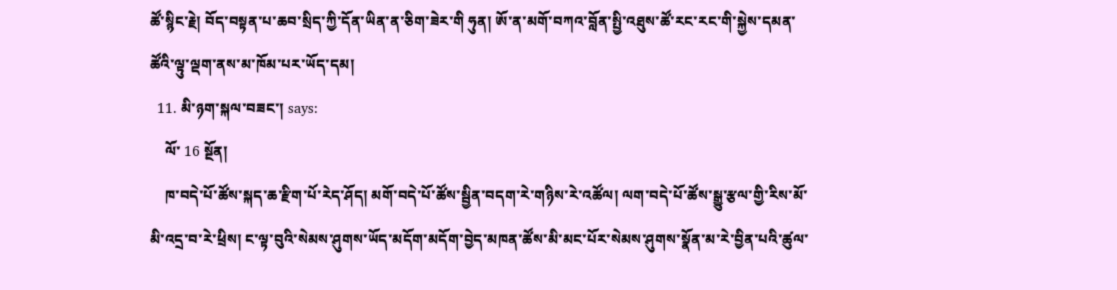ཚོ་སྙིང་རྗེ། བོད་བསྟན་པ་ཆབ་སྲིད་ཀྱི་དོན་ཡིན་ན་ཅིག་ཟེར་གི ཧུན། ཨོ་ན་མགོ་བཀའ་བློན་སྤྱི་འཐུས་ཚོ་རང་རང་གི་སྐྱེས་དམན་ཚོའི་ལྟུ་ལྡག་ནས་མ་ཁོམ་པར་ཡོད་དམ།
  11. མི་ཉག་སྐལ་བཟང་། says:
    ལོ་ 16 སྔོན།
    ཁ་བདེ་པོ་ཚོས་སྐད་ཆ་རྫིག་པོ་རེད་ཤོད། མགོ་བདེ་པོ་ཚོས་སྦྱིན་བདག་རེ་གཉིས་རེ་འཚོལ། ལག་བདེ་པོ་ཚོས་སྒྱུ་རྩལ་གྱི་རིས་མོ་མི་འདྲ་བ་རེ་ཕྲིས། ང་ལྟ་བུའི་སེམས་ཤུགས་ཡོད་མདོག་མདོག་བྱེད་མཁན་ཚོས་མི་མང་པོར་སེམས་ཤུགས་སྣོན་མ་རེ་བྱིན་པའི་ཚུལ་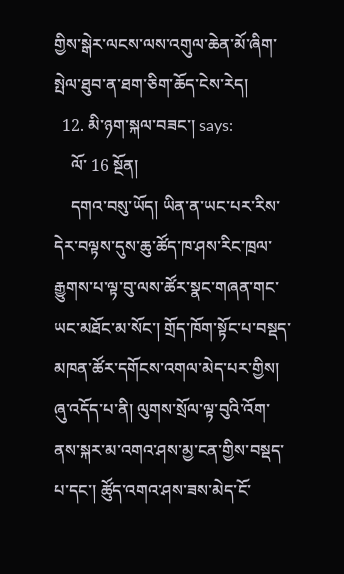གྱིས་སྒེར་ལངས་ལས་འགུལ་ཆེན་མོ་ཞིག་སྤེལ་ཐུབ་ན་ཐག་ཅིག་ཆོད་ངེས་རེད།
  12. མི་ཉག་སྐལ་བཟང་། says:
    ལོ་ 16 སྔོན།
    དགའ་བསུ་ཡོད། ཡིན་ན་ཡང་པར་རིས་དེར་བལྟས་དུས་ཆུ་ཚོད་ཁ་ཤས་རིང་ཁྲལ་རྒྱུགས་པ་ལྟ་བུ་ལས་ཚོར་སྣང་གཞན་གང་ཡང་མཐོང་མ་སོང་། གྲོད་ཁོག་སྟོང་པ་བསྡད་མཁན་ཚོར་དགོངས་འགལ་མེད་པར་གྱིས། ཞུ་འདོད་པ་ནི། ལུགས་སྲོལ་ལྟ་བུའི་འོག་ནས་སྐར་མ་འགའ་ཤས་མྱ་ངན་གྱིས་བསྡད་པ་དང་། ཚོུད་འགའ་ཤས་ཟས་མེད་ངོ་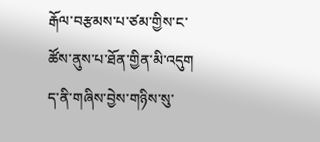རྒོལ་བརྩམས་པ་ཙམ་གྱིས་ང་ཚོས་ནུས་པ་ཐོན་གྱིན་མི་འདུག ད་ནི་གཞིས་བྱེས་གཉིས་སུ་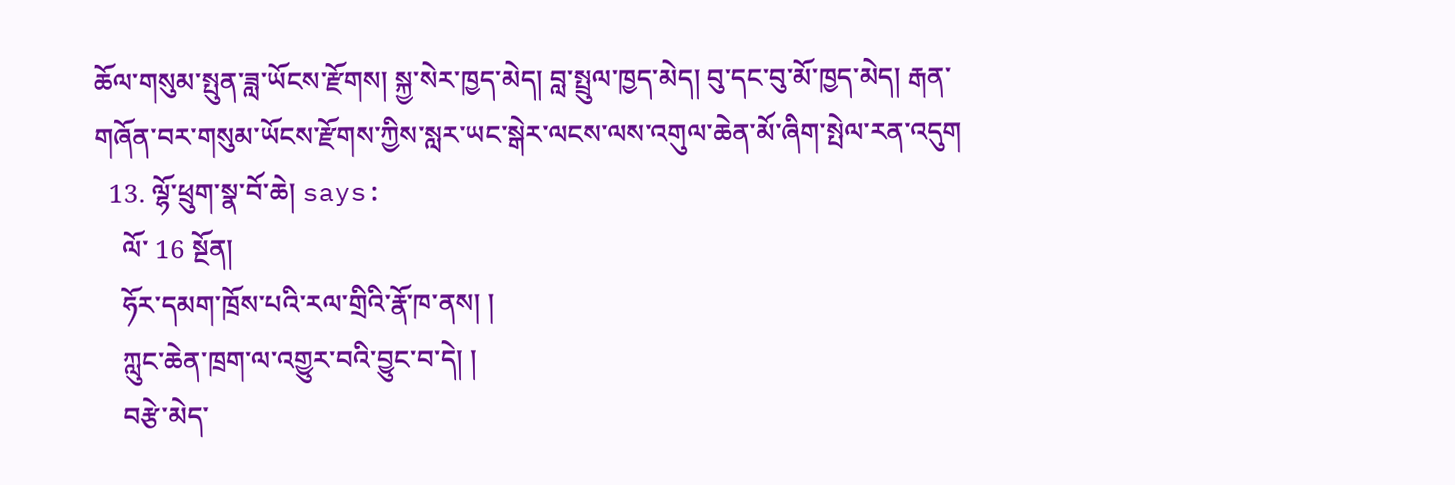ཆོལ་གསུམ་སྤུན་ཟླ་ཡོངས་རྫོགས། སྐྱ་སེར་ཁྱད་མེད། བླ་སྤྲུལ་ཁྱད་མེད། བུ་དང་བུ་མོ་ཁྱད་མེད། རྒན་གཞོན་བར་གསུམ་ཡོངས་རྫོགས་ཀྱིས་སླར་ཡང་སྒེར་ལངས་ལས་འགུལ་ཆེན་མོ་ཞིག་སྤེལ་རན་འདུག
  13. ལྷོ་ཕྲུག་སྣ་བོ་ཆེ། says:
    ལོ་ 16 སྔོན།
    ཧོར་དམག་ཁྲོས་པའི་རལ་གྲིའི་རྣོ་ཁ་ནས། །
    ཀླུང་ཆེན་ཁྲག་ལ་འགྱུར་བའི་བྱུང་བ་དེ། །
    བརྩེ་མེད་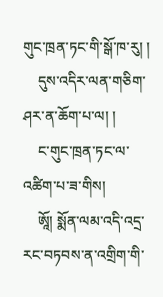གུང་ཁྲན་ཏང་གི་སྒོ་ཁ་རུ། །
    དུས་འདིར་ལན་གཅིག་ཤར་ན་ཆོག་པ་ལ། །
    ང་གུང་ཁྲན་ཏང་ལ་འཚིག་པ་ཟ་གིས།
    ཨཱོ། སྨོན་ལམ་འདི་འདྲ་རང་བཏབས་ན་འགྲིག་གི་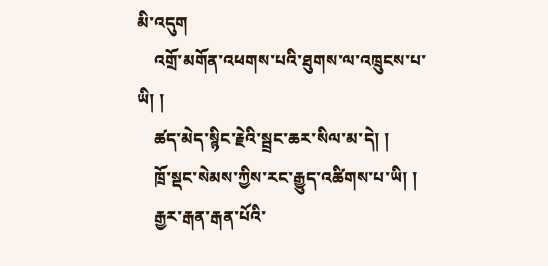མི་འདུག
    འགྲོ་མགོན་འཕགས་པའི་ཐུགས་ལ་འཁྲུངས་པ་ཡི། །
    ཚད་མེད་སྙིང་རྗེའི་སྦྲང་ཆར་སིལ་མ་དེ། །
    ཁྲོ་སྡང་སེམས་ཀྱིས་རང་རྒྱུད་འཚིགས་པ་ཡི། །
    རྒྱར་རྒན་རྒན་པོའི་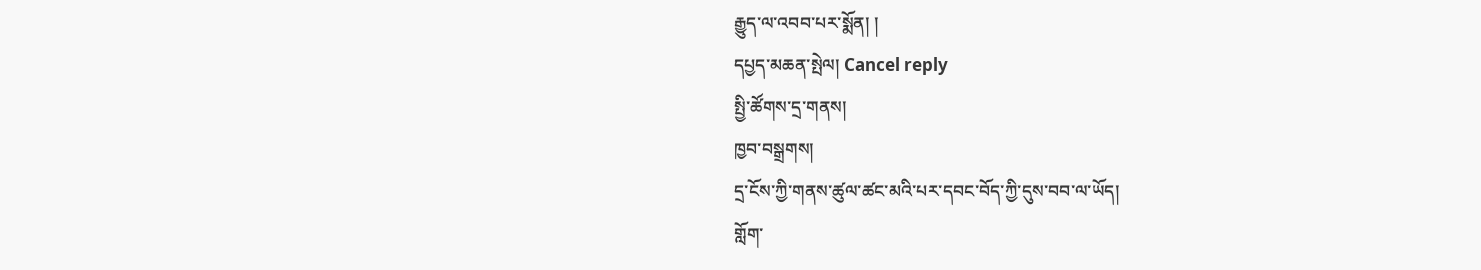རྒྱུད་ལ་འབབ་པར་སྨོན། །
དཔྱད་མཆན་སྤེལ། Cancel reply
སྤྱི་ཚོགས་དྲ་གནས།
ཁྱབ་བསྒྲགས།
དྲ་ངོས་ཀྱི་གནས་ཚུལ་ཚང་མའི་པར་དབང་བོད་ཀྱི་དུས་བབ་ལ་ཡོད།
གློག་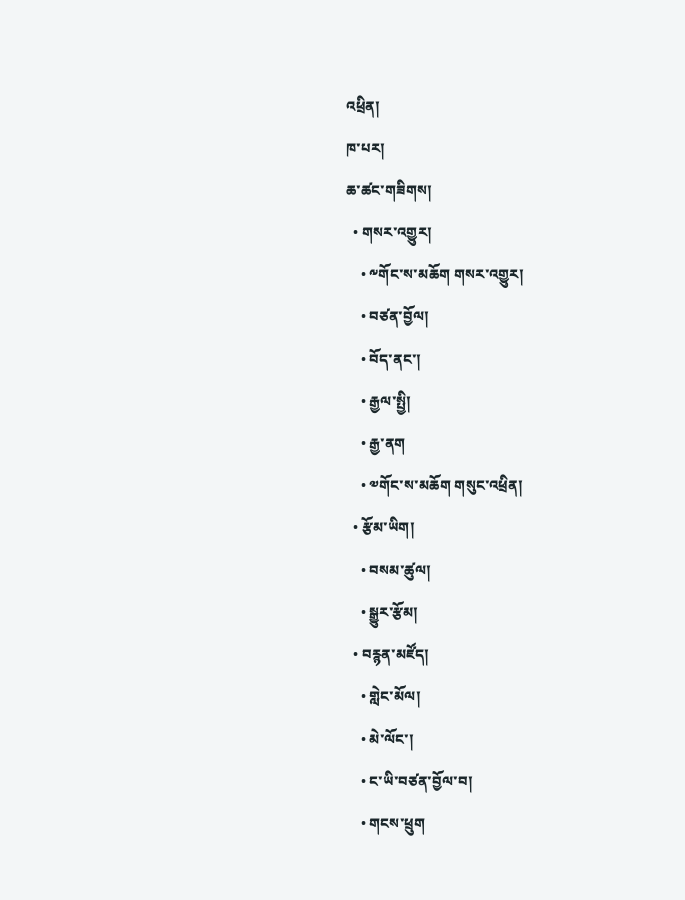འཕྲིན།
ཁ་པར།
ཆ་ཚང་གཟིགས།
  • གསར་འགྱུར།
    • ༸གོང་ས་མཆོག གསར་འགྱུར།
    • བཙན་བྱོལ།
    • བོད་ནང་།
    • རྒྱལ་སྤྱི།
    • རྒྱ་ནག
    • ༧གོང་ས་མཆོག གསུང་འཕྲིན།
  • རྩོམ་ཡིག།
    • བསམ་ཚུལ།
    • སྒྱུར་རྩོམ།
  • བརྙན་མཛོད།
    • གླེང་མོལ།
    • མེ་ལོང་།
    • ང་ཡི་བཙན་བྱོལ་བ།
    • གངས་ཕྲུག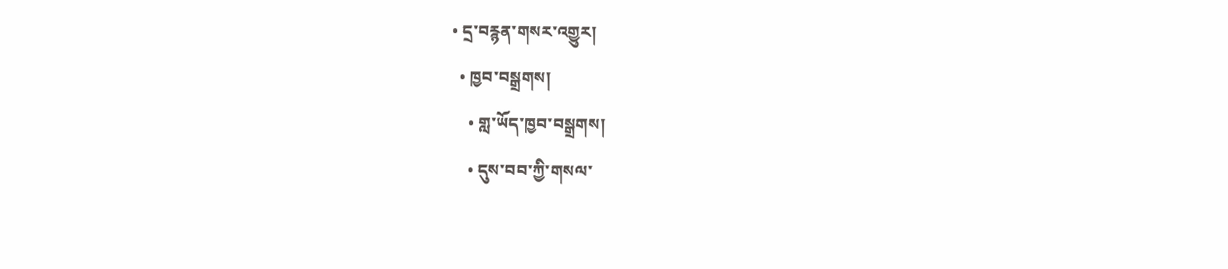• དྲ་བརྙན་གསར་འགྱུར།
  • ཁྱབ་བསྒྲགས།
    • གླ་ཡོད་ཁྱབ་བསྒྲགས།
    • དུས་བབ་ཀྱི་གསལ་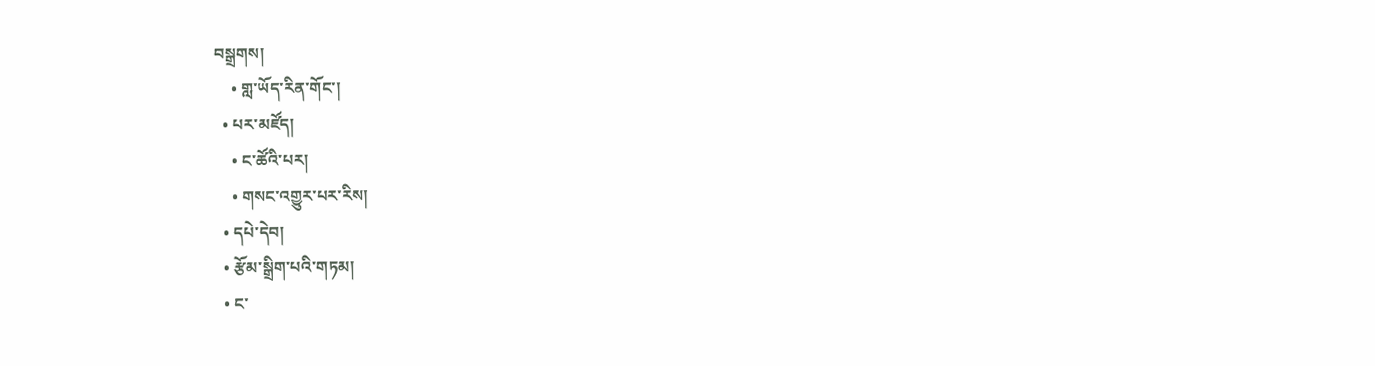བསྒྲགས།
    • གླ་ཡོད་རིན་གོང་།
  • པར་མཛོད།
    • ང་ཚོའི་པར།
    • གསང་འགྱུར་པར་རིས།
  • དཔེ་དེབ།
  • རྩོམ་སྒྲིག་པའི་གཏམ།
  • ང་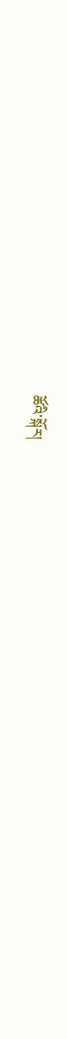ཚོའི་སྐོར།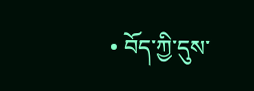• བོད་ཀྱི་དུས་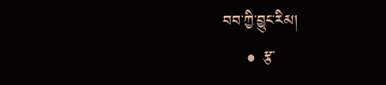བབ་ཀྱི་བྱུང་རིམ།
    • རྩ་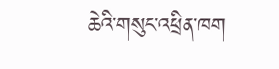ཆེའི་གསུང་འཕྲིན་ཁག